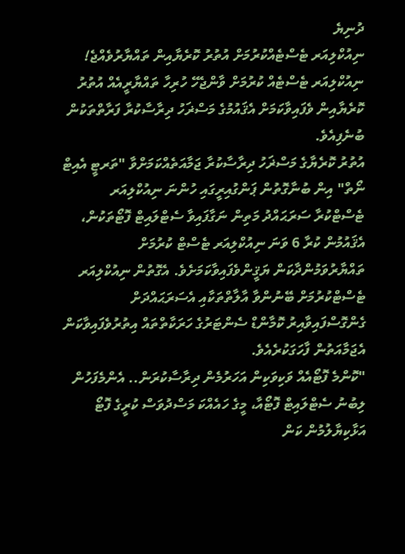ދުނިޔެ
ނިއުކްލިއަރ ޓެސްޓެއްކުރުމަށް އުތުރު ކޮރެޔާއިން ތައްޔާރުވެއްޖެ!
ނިއުކްލިއަރ ޓެސްޓެއް ކުރުމަށް ވާންޖެހޭ ހުރިހާ ތައްޔާރީއެއް އުތުރު ކޮރެޔާއިން ވެފައިވާކަމަށް އެޤައުމުގެ މަސްޜަހު ދިރާސާކުރާ ފަރާތްތަކުން ބުނެފިއެވެ.
އުތުރު ކޮރެޔާގެ މަސްޜަހު ދިރާސާކުރާ ޖަމާއަތެއްކަމަށްވާ "ތަރޓީ އެއިޓް ނޯތް" އިން ބުނާގޮތުން ޕަންގުއިރީގައި ހުންނަ ނިއުކްލިއަރ ޓެސްޓްކުރާ ސަރަޙައްދު މަތިން ނަގާފައިވާ ސެޓްލައިޓް ފޮޓޯތަކުން، އެޤައުމުން ކުރާ 6 ވަނަ ނިއުކްލިއަރ ޓެސްޓް ކުރުމަށް ތައްޔާރުވަމުންދާކަން ޔަޤީންވެފައިވާކަމަށެވެ. އެގޮތުން ނިއުކްލިއަރ ޓެސްޓްކުރުމަށް ބޭނުންވާ އާލާތްތަކާއި އެސަރަޙައްދަށް ގެންގޮސްފައިވާއިރު ކޮމާންޑް ސެންޓަރުގެ ހަރަކާތްތައް އިތުރުވެފައިވާކަން އެޖަމާއަތުން ފާހަގަކުރެއެވެ.
"ކޮންމެ ފޮޓޯއެއް ވަކިވަކިން އަހަރުމެން ދިރާސާކުރަން.. އެންމެފަހުން ލިބުނު ސެޓްލައިޓް ފޮޓޯއާ، މީގެ ހައެއްކަ މަސްދުވަސް ކުރީގެ ފޮޓޯ އަޅާކިޔާލުމުން ކަން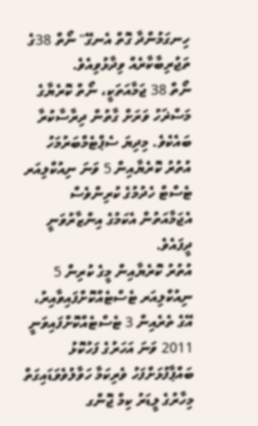ހިނގަމުންދާ ގޮތް އެނގޭ" ނޯތް 38ގެ ތަޖުރިބާކާރެއް ވިދާޅުވިއެވެ.
ނޯތް 38 ޖަމާއަތަކީ، ނޯތް ކޮރެޔާގެ މަސްޜަހު ވަރަށް ގާތުން ދިރާސާކުރާ ބައެކެވެ. މިދިޔަ ސެޕްޓެމްބަރުމަހު އުތުރު ކޮރެޔާއިން 5 ވަނަ ނިއުކްލިއަރ ޓެސްޓް ހެދުމުގެ ކުރިންވެސް އެޖަމާއަތުން އެކަމުގެ އިންޒާރުވަނީ ދީފައެވެ.
އުތުރު ކޮރެޔާއިން މީގެ ކުރިން 5 ނިއުކްލިއަރ ޓެސްޓެއްކޮށްފައިވާއިރު، އޭގެ ތެރެއިން 3 ޓެސްޓެއްކޮށްފައިވަނީ 2011 ވަނަ އަހަރުގެ ފަހުކޮޅު ބައްޕާފުޅަށްފަހު ވެރިކަމާ ހަވާލުވެވަޑައިގަތް މިހާރުގެ ލީޑަރު ކިމް ޖޮންގ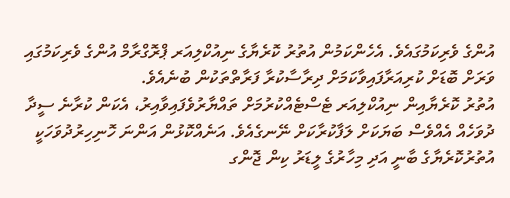އުންގެ ވެރިކަމުގައެވެ. އެހެންކަމުން އުތުރު ކޮރެޔާގެ ނިއުކްލިއަރ ޕްރޮގްރާމް އުންގެ ވެރިކަމުގައި ވަރަށް ބޮޑަށް ކުރިއަރާފައިވާކަމަށް ދިރާސާކުރާ ފަރާތްތަކުން ބުނެއެވެ.
އުތުރު ކޮރެޔާއިން ނިއުކްލިއަރ ޓެސްޓެއްކުރުމަށް ތައްޔާރުވެފައިވާއިރު، އެކަން ކުރާނެ ސީދާ ދުވަހެއް އެއްވެސް ބަޔަކަށް ލަފާކުރާކަށް ނޭނގެއެވެ. އަނެއްކޮޅުން އަންނަ ހޮނިހިރުދުވަހަކީ އުތުރުކޮރެޔާގެ ބާނީ އަދި މިހާރުގެ ލީޑަރު ކިން ޖޮންގ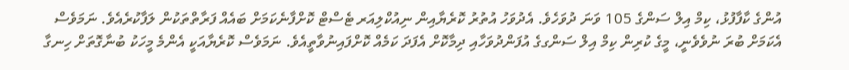އުންގެ ކާފާފުޅު، ކިމް އިލް ސަންގެ 105 ވަނަ ދުވަހެވެ. އެދުވަހު އުތުރު ކޮރެޔާއިން ނިއުކްލިއަރ ޓެސްޓް ކޮށްފާނެކަމަށް ބައެއް ފަރާތްތަކުން ލަފާކުރެއެވެ. ނަމަވެސް އެކަމަށް ބުރަ ނުވެވެނީ، މީގެ ކުރިން ކިމް އިލް ސަންގގެ އުފަންދުވަހާއި ދިމާކޮށް އެފަދަ ކަމެއް ކޮށްފައިނުވާތީއެވެ. ނަމަވެސް ކޮރެޔާއަކީ އެންމެ މީހަކު ބުނާގޮތަށް ހިނގާ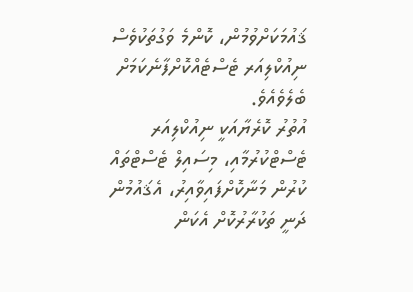ޤައުމަކަށްވުމުން، ކޮންމެ ވަގުތަކުވެސް ނިއުކްލިއަރ ޓެސްޓެއްކޮށްފާނެކަމަށް ބެލެވެއެވެ.
އުތުރު ކޮރެޔާއަކީ ނިއުކްލިއަރ ޓެސްޓްކުރުމާއި، މިސައިލް ޓެސްޓްތައް ކުރުން މަނާކޮށްފައިވާއިރު، އެޤައުމުން ދަނީ ތަކުރާރުކޮށް އެކަން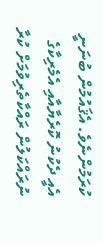ކުރަމުންނެވެ. އެޤައުމުން ބުނަނީ އެއީ ދެކުނު ކޮރެޔާއާއި އެމެރިކާގެ ނުރައްކަލުން ރައްކާތެރިވުމަށް ކުރާ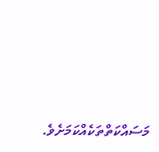މަސައްކަތްތަކެއްކަމަށެވެ.